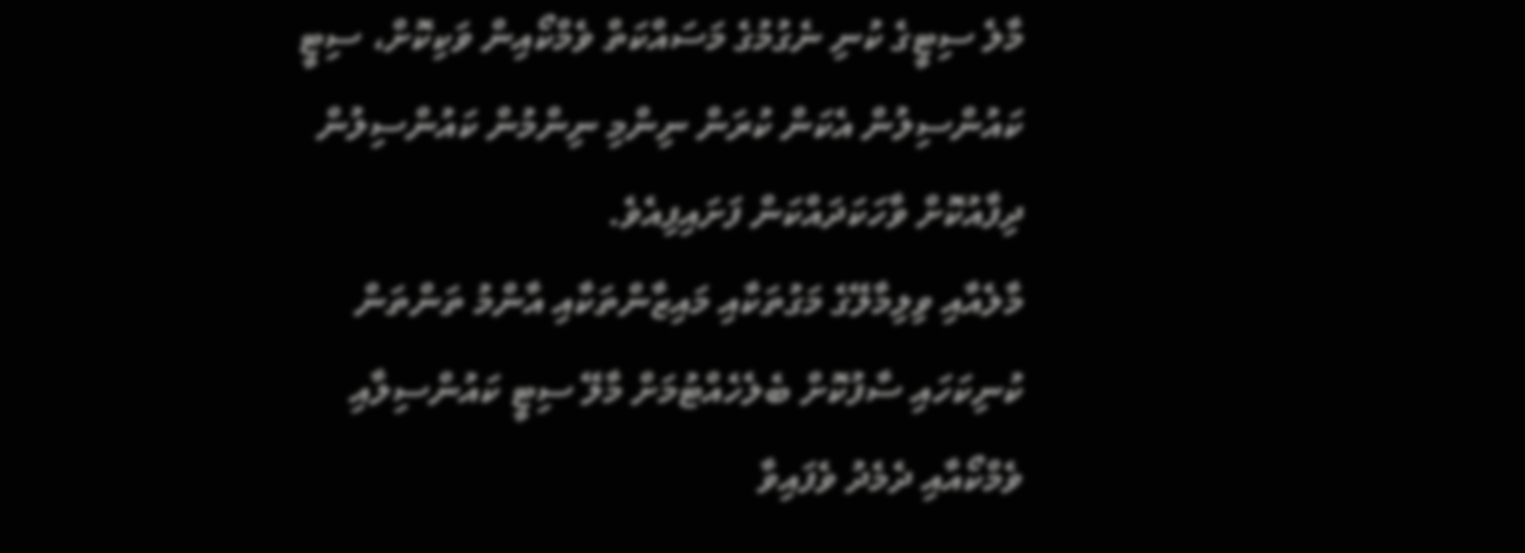މާލެ ސިޓީގެ ކުނި ނެގުމުގެ މަސައްކަތް ވެމްކޯއިން ވަކިކޮށް، ސިޓީ ކައުންސިލުން އެކަން ކުރަން ނިންމި ނިންމުން ކައުންސިލުން ދިފާއުކޮށް ވާހަކަދައްކަން ފަށައިފިއެވެ.
މާލެއާއި ވިލިމާލޭގެ މަގުތަކާއި މައިޒާންތަކާއި އާންމު ތަންތަން ކުނިކަހައި ސާފުކޮށް ބެލެހެއްޓުމަށް މާލޭ ސިޓީ ކައުންސިލާއި ވެމްކޯއާއި ދެމެދު ވެފައިވާ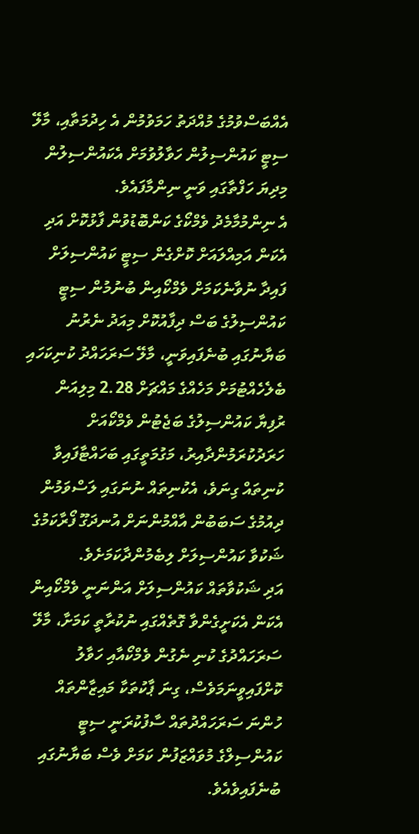އެއްބަސްވުމުގެ މުއްދަތު ހަމަވުމުން އެ ހިދުމަތާއި، މާލޭ ސިޓީ ކައުންސިލުން ހަވާލުވުމަށް އެކައުންސިލުން މިދިޔަ ހަފްތާގައި ވަނީ ނިންމާފައެވެ.
އެ ނިންމުމާމެދު ވެމްކޯގެ ކަންބޮޑުވުން ފާޅުކޮށް އަދި އެކަން އަމިއްލައަށް ކޮށްގެން ސިޓީ ކައުންސިލަށް ފައިދާ ނުވާނެކަމަށް ވެމްކޯއިން ބުނުމުން ސިޓީ ކައުންސިލުގެ ބަސް ދިފާއުކޮށް މިއަދު ނެރުނު ބަޔާނުގައި ބުނެފައިވަނީ، މާލޭ ސަރަހައްދު ކުނިކަހައި ބެލެހެއްޓުމަށް މަހެއްގެ މައްޗަށް 2.28 މިލިއަން ރުފިޔާ ކައުންސިލުގެ ބަޖެޓުން ވެމްކޯއަށް ހަރަދުކުރަމުންދާއިރު، މަގުމަތީގައި ބަހައްޓާފައިވާ ކުނިތައް ގިނަވެ، އެކުނިތައް ނުނަގައި ލަސްވަމުން ދިއުމުގެ ސަބަބުން އާއްމުންނަށް އުނދަގޫ ފޯރާކަމުގެ ޝަކުވާ ކައުންސިލަށް ލިބެމުންދާކަމަށެވެ.
އަދި ޝަކުވާތައް ކައުންސިލަށް އަންނަނީ ވެމްކޯއިން އެކަން އެކަށީގެންވާ ގޮތެއްގައި ނުކުރާތީ ކަމަށާ، މާލޭ ސަރަހައްދުގެ ކުނި ނެގުން ވެމްކޯއާއި ހަވާލު ކޮށްފައިވީނަމަވެސް، ގިނަ ޕާކުތަކާ މައިޒާންތައް ހުންނަ ސަރަހައްދުތައް ސާފުކުރަނީ ސިޓީ ކައުންސިލްގެ މުވައްޒަފުން ކަމަށް ވެސް ބަޔާނުގައި ބުނެފައިވެއެވެ.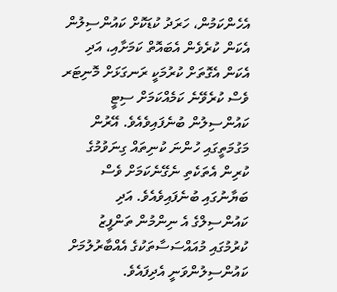އެހެންކަމުން، ހަރަދު ކުޑަކޮށް ކައުންސިލުން އެކަން ކުރެވެން އެބައޮތް ކަމަށާއި، އަދި އެކަން އެގޮތަށް ކުރުމަކީ ރަނގަޅަށް މޮނިޓަރ ވެސް ކުރެވޭނެ ކަމެއްކަމަށް ސިޓީ ކައުންސިލުން ބުނެފައިވެއެވެ. އޭރުން މަގުމަތީގައި ހުންނަ ކުނިތައް ގިނަވުމުގެ ކުރިން އެތަކެތި ނެގޭނެކަމަށް ވެސް ބަޔާނުގައި ބުނެފައިވެއެވެ. އަދި ކައުންސިލްގެ އެ ނިންމުން ތަންފީޒު ކުރުމުގައި މުއައްސަސާތަކުގެ އެއްބާރުލުމަށް ކައުންސިލުންވަނީ އެދިފައެވެ.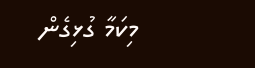މިކަމާ ގުޅިގެން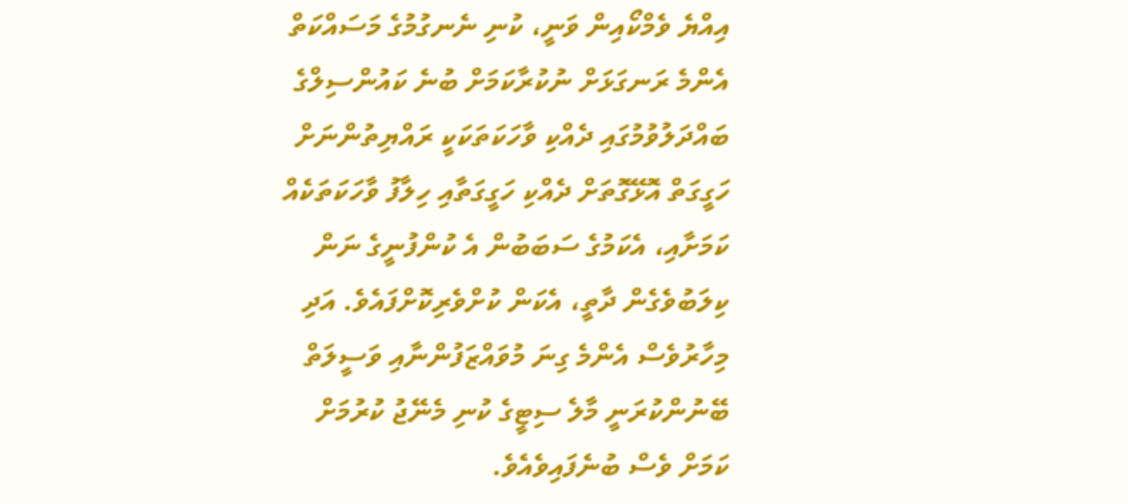އިއްޔެ ވެމްކޯއިން ވަނީ، ކުނި ނެނގުމުގެ މަސައްކަތް އެންމެ ރަނގަޅަށް ނުކުރާކަމަށް ބުނެ ކައުންސިލްގެ ބައްދަލުވުމުގައި ދެއްކި ވާހަކަތަކަކީ ރައްޔިތުންނަށް ހަގީގަތް އޮޅޭގޮތަށް ދެއްކި ހަގީގަތާއި ހިލާފު ވާހަކަތަކެއް ކަމަށާއި، އެކަމުގެ ސަބަބުން އެ ކުންފުނީގެ ނަން ކިލަބުވެގެން ދާތީ، އެކަން ކުށްވެރިކޮށްފައެވެ. އަދި މިހާރުވެސް އެންމެ ގިނަ މުވައްޒަފުންނާއި ވަސީލަތް ބޭނުންކުރަނީ މާލެ ސިޓީގެ ކުނި މެނޭޖު ކުރުމަށް ކަމަށް ވެސް ބުނެފައިވެއެވެ.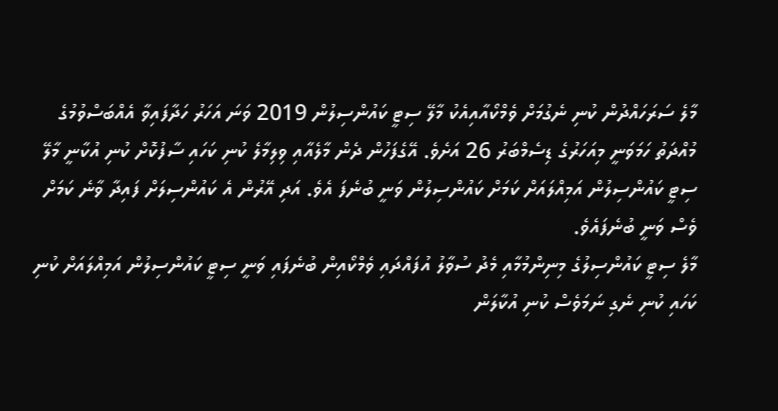މާލެ ސަރަހައްދުން ކުނި ނެގުމަށް ވެމްކޯއާއިއެކު މާލޭ ސިޓީ ކައުންސިލުން 2019 ވަނަ އަހަރު ހަދާފައިވާ އެއްބަސްވުމުގެ މުއްދަތު ހަމަވަނީ މިއަހަރުގެ ޑިސެމްބަރު 26 އަށެވެ. އޭގެފަހުން ދެން މާލެއާއި ވިލިމާލެ ކުނި ކަހައި ސާފުކޮށް ކުނި އުކާނީ މާލޭ ސިޓީ ކައުންސިލުން އަމިއްލައަށް ކަމަށް ކައުންސިލުން ވަނީ ބުނެފަ އެވެ. އަދި އޭރުން އެ ކައުންސިލަށް ފައިދާ ވާނެ ކަމަށް ވެސް ވަނީ ބުނެފައެވެ.
މާލެ ސިޓީ ކައުންސިލުގެ މިނިންމުމާއި މެދު ސުވާލު އުފައްދައި ވެމްކޯއިން ބުނެފައި ވަނީ ސިޓީ ކައުންސިލުން އަމިއްލައަށް ކުނި ކަހައި ކުނި ނެގި ނަމަވެސް ކުނި އުކާލަން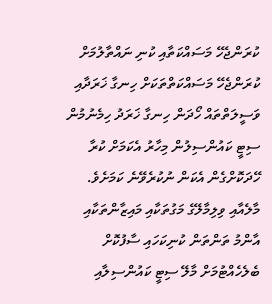ކުރަންޖެހޭ މަސައްކަތާއި ކުނި ނައްތާލުމަށް ކުރަންޖެހޭ މަސައްކަތްތަކަށް ހިނގާ ޚަރަދާއި ވަސީލަތްތައް ހޯދަން ހިނގާ ޚަރަދު ހިމެނުމުން ސިޓީ ކައުންސިލުން މިހާރު އެކަމަށް ކުރާ ހޭދަކޮށްގެން އެކަން ނުކުރެވޭނެ ކަމަށެވެ.
މާލެއާއި ވިލިމާލޭގެ މަގުތަކާއި މައިޒާންތަކާއި އާންމު ތަންތަން ކުނިކަހައި ސާފުކޮށް ބެލެހެއްޓުމަށް މާލޭ ސިޓީ ކައުންސިލާއި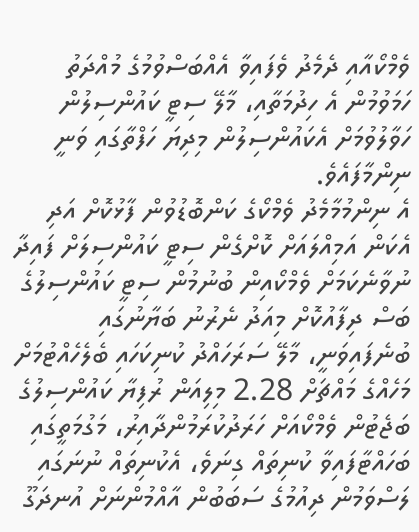ވެމްކޯއާއި ދެމެދު ވެފައިވާ އެއްބަސްވުމުގެ މުއްދަތު ހަމަވުމުން އެ ހިދުމަތާއި، މާލޭ ސިޓީ ކައުންސިލުން ހަވާލުވުމަށް އެކައުންސިލުން މިދިޔަ ހަފްތާގައި ވަނީ ނިންމާފައެވެ.
އެ ނިންމުމާމެދު ވެމްކޯގެ ކަންބޮޑުވުން ފާޅުކޮށް އަދި އެކަން އަމިއްލައަށް ކޮށްގެން ސިޓީ ކައުންސިލަށް ފައިދާ ނުވާނެކަމަށް ވެމްކޯއިން ބުނުމުން ސިޓީ ކައުންސިލުގެ ބަސް ދިފާއުކޮށް މިއަދު ނެރުނު ބަޔާނުގައި ބުނެފައިވަނީ، މާލޭ ސަރަހައްދު ކުނިކަހައި ބެލެހެއްޓުމަށް މަހެއްގެ މައްޗަށް 2.28 މިލިއަން ރުފިޔާ ކައުންސިލުގެ ބަޖެޓުން ވެމްކޯއަށް ހަރަދުކުރަމުންދާއިރު، މަގުމަތީގައި ބަހައްޓާފައިވާ ކުނިތައް ގިނަވެ، އެކުނިތައް ނުނަގައި ލަސްވަމުން ދިއުމުގެ ސަބަބުން އާއްމުންނަށް އުނދަގޫ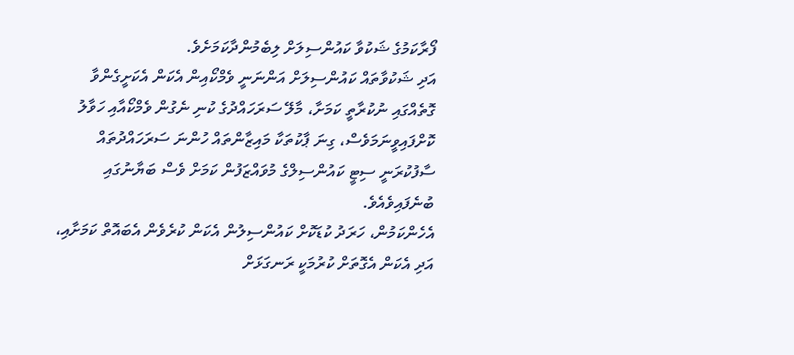ފޯރާކަމުގެ ޝަކުވާ ކައުންސިލަށް ލިބެމުންދާކަމަށެވެ.
އަދި ޝަކުވާތައް ކައުންސިލަށް އަންނަނީ ވެމްކޯއިން އެކަން އެކަށީގެންވާ ގޮތެއްގައި ނުކުރާތީ ކަމަށާ، މާލޭ ސަރަހައްދުގެ ކުނި ނެގުން ވެމްކޯއާއި ހަވާލު ކޮށްފައިވީނަމަވެސް، ގިނަ ޕާކުތަކާ މައިޒާންތައް ހުންނަ ސަރަހައްދުތައް ސާފުކުރަނީ ސިޓީ ކައުންސިލްގެ މުވައްޒަފުން ކަމަށް ވެސް ބަޔާނުގައި ބުނެފައިވެއެވެ.
އެހެންކަމުން، ހަރަދު ކުޑަކޮށް ކައުންސިލުން އެކަން ކުރެވެން އެބައޮތް ކަމަށާއި، އަދި އެކަން އެގޮތަށް ކުރުމަކީ ރަނގަޅަށް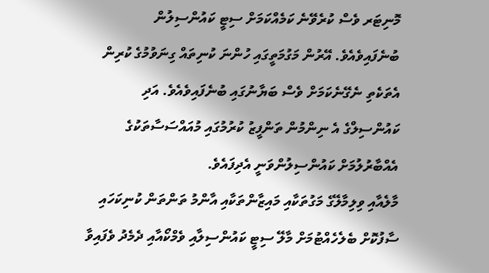މޮނިޓަރ ވެސް ކުރެވޭނެ ކަމެއްކަމަށް ސިޓީ ކައުންސިލުން ބުނެފައިވެއެވެ. އޭރުން މަގުމަތީގައި ހުންނަ ކުނިތައް ގިނަވުމުގެ ކުރިން އެތަކެތި ނެގޭނެކަމަށް ވެސް ބަޔާނުގައި ބުނެފައިވެއެވެ. އަދި ކައުންސިލްގެ އެ ނިންމުން ތަންފީޒު ކުރުމުގައި މުއައްސަސާތަކުގެ އެއްބާރުލުމަށް ކައުންސިލުންވަނީ އެދިފައެވެ.
މާލެއާއި ވިލިމާލޭގެ މަގުތަކާއި މައިޒާންތަކާއި އާންމު ތަންތަން ކުނިކަހައި ސާފުކޮށް ބެލެހެއްޓުމަށް މާލޭ ސިޓީ ކައުންސިލާއި ވެމްކޯއާއި ދެމެދު ވެފައިވާ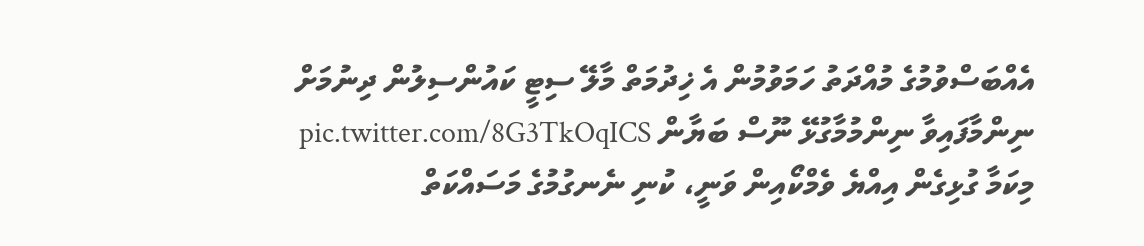އެއްބަސްވުމުގެ މުއްދަތު ހަމަވުމުން އެ ޚިދުމަތް މާލޭ ސިޓީ ކައުންސިލުން ދިނުމަށް ނިންމާފައިވާ ނިންމުމާގުޅޭ ނޫސް ބަޔާން pic.twitter.com/8G3TkOqICS
މިކަމާ ގުޅިގެން އިއްޔެ ވެމްކޯއިން ވަނީ، ކުނި ނެނގުމުގެ މަސައްކަތް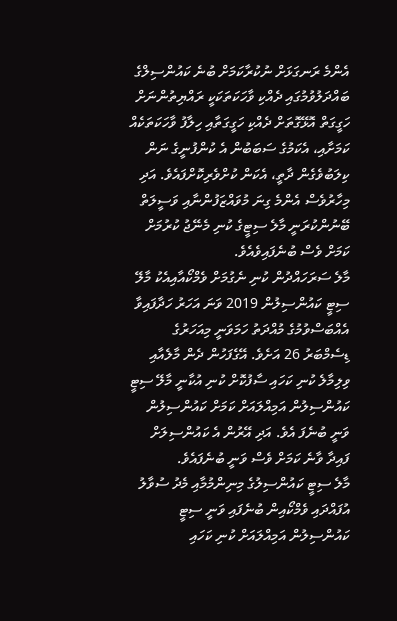އެންމެ ރަނގަޅަށް ނުކުރާކަމަށް ބުނެ ކައުންސިލްގެ ބައްދަލުވުމުގައި ދެއްކި ވާހަކަތަކަކީ ރައްޔިތުންނަށް ހަގީގަތް އޮޅޭގޮތަށް ދެއްކި ހަގީގަތާއި ހިލާފު ވާހަކަތަކެއް ކަމަށާއި، އެކަމުގެ ސަބަބުން އެ ކުންފުނީގެ ނަން ކިލަބުވެގެން ދާތީ، އެކަން ކުށްވެރިކޮށްފައެވެ. އަދި މިހާރުވެސް އެންމެ ގިނަ މުވައްޒަފުންނާއި ވަސީލަތް ބޭނުންކުރަނީ މާލެ ސިޓީގެ ކުނި މެނޭޖު ކުރުމަށް ކަމަށް ވެސް ބުނެފައިވެއެވެ.
މާލެ ސަރަހައްދުން ކުނި ނެގުމަށް ވެމްކޯއާއިއެކު މާލޭ ސިޓީ ކައުންސިލުން 2019 ވަނަ އަހަރު ހަދާފައިވާ އެއްބަސްވުމުގެ މުއްދަތު ހަމަވަނީ މިއަހަރުގެ ޑިސެމްބަރު 26 އަށެވެ. އޭގެފަހުން ދެން މާލެއާއި ވިލިމާލެ ކުނި ކަހައި ސާފުކޮށް ކުނި އުކާނީ މާލޭ ސިޓީ ކައުންސިލުން އަމިއްލައަށް ކަމަށް ކައުންސިލުން ވަނީ ބުނެފަ އެވެ. އަދި އޭރުން އެ ކައުންސިލަށް ފައިދާ ވާނެ ކަމަށް ވެސް ވަނީ ބުނެފައެވެ.
މާލެ ސިޓީ ކައުންސިލުގެ މިނިންމުމާއި މެދު ސުވާލު އުފައްދައި ވެމްކޯއިން ބުނެފައި ވަނީ ސިޓީ ކައުންސިލުން އަމިއްލައަށް ކުނި ކަހައި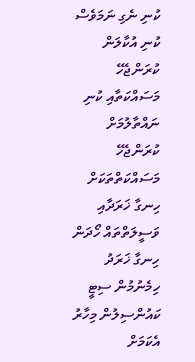ކުނި ނެގި ނަމަވެސް ކުނި އުކާލަން ކުރަންޖެހޭ މަސައްކަތާއި ކުނި ނައްތާލުމަށް ކުރަންޖެހޭ މަސައްކަތްތަކަށް ހިނގާ ޚަރަދާއި ވަސީލަތްތައް ހޯދަން ހިނގާ ޚަރަދު ހިމެނުމުން ސިޓީ ކައުންސިލުން މިހާރު އެކަމަށް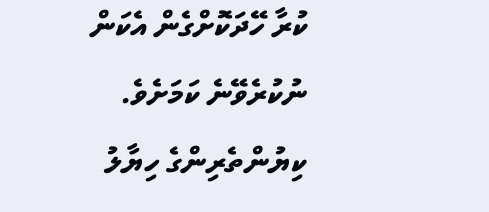ކުރާ ހޭދަކޮށްގެން އެކަން ނުކުރެވޭނެ ކަމަށެވެ.
ކިޔުންތެރިންގެ ހިޔާލު